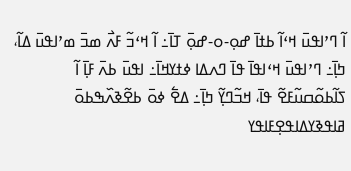ߊ߬ ߣߴߊߟߎ߫ ߞߵߊ߬ ߕߙߊ߫ ߝߋ߲-ߋ-ߝߋ߲߫ ߠߊ߫߸ ߊ߬ ߞߵߏ߬ ߓߍ߯ ߘߏ߫ ߘߴߊߟߎ߫ ߡߊ߬، ߤߊ߲߫߸ ߣߴߊߟߎ߫ ߞߵߊߟߊ߫ ߟߊ߫ ߣߍߡߊ ߦߙߌߞߊ߫߸ ߊߟߎ߫ ߕߍ߫ ߓߊ߲߫ ߊ߬ ߖߊ߬ߕߋ߬ߛߎ߬ߓߐ߬ ߟߊ߫، ߞߏ߬ߣߌ߲߬ ߤߊ߲߫߸ ߡߐ߱ ߦߋ߫ ߕߐ߬ߢߍ߰ߒߕߋ߫ ߥߊߟߢߌߡߊߟߐ߲ߓߊߟߌ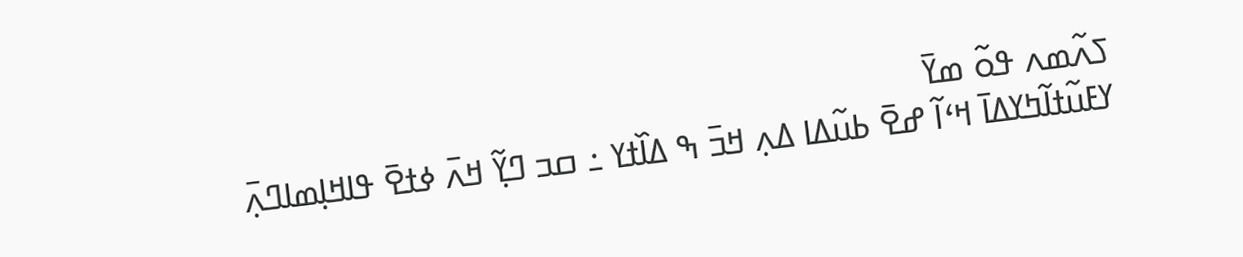ߖߍ߬ߘߍ ߟߋ߬ ߘߌ߫
ߌߓߎ߬ߙߊ߬ߤߌߡߊ߫ ߞߵߊ߬ ߝߐ߫ ߕߎ߬ߡߊ ߡߍ߲ ߞߏ߫ ߒ ߡߊ߰ߙߌ ߸ ߛߏ ߣߌ߲߬ ߞߍ߫ ߦߙߐ߫ ߟߊߞߊ߲ߘߊߣߍ߲߫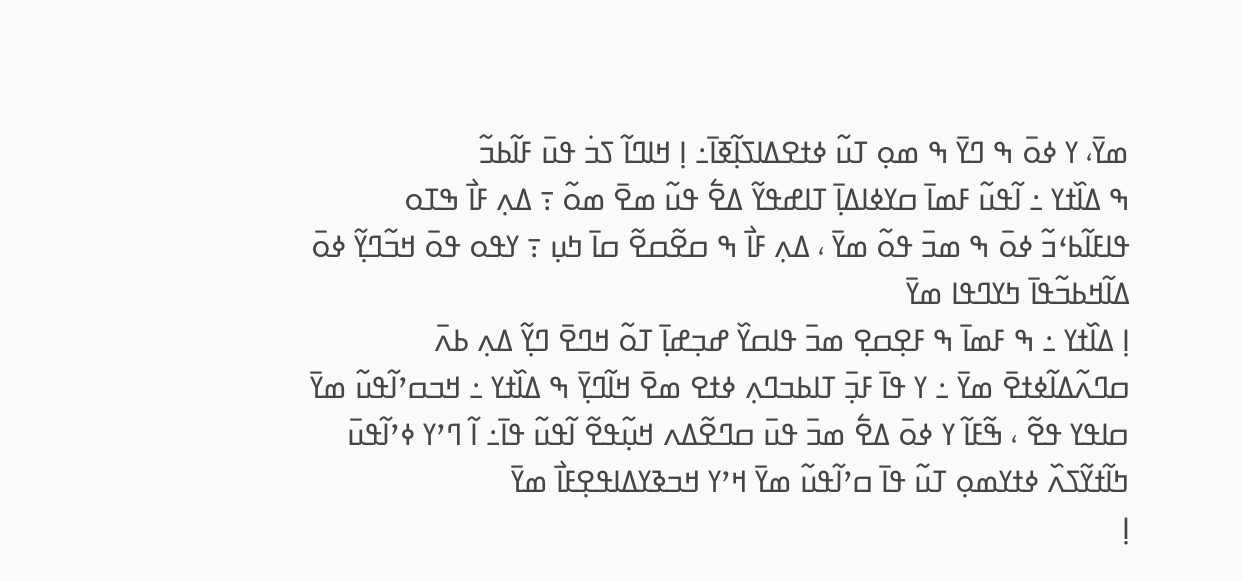ߘߌ߫، ߌ ߦߋ߫ ߒ ߣߌ߫ ߒ ߘߋ߲ ߠߎ߬ ߦߙߐߡߊߖߊ߲߬ߧߊ߫߸ ߊ߲ ߞߊߣߊ߬ ߖߏ߭ ߟߎ߫ ߓߊ߬ߕߏ߬
ߒ ߡߊ߰ߙߌ ߸ ߊ߬ߟߎ߬ ߓߘߊ߫ ߛߌߦߊߡߊ߲߫ ߠߊߝߟߌ߬ ߡߐ߱ ߟߎ߬ ߘߐ߫ ߘߋ߬ ߹ ߡߍ߲ ߓߊ߯ ߒߠߋ ߟߊߓߊ߬ߕߵߏ߬ ߦߋ߫ ߒ ߘߏ߫ ߟߋ߬ ߘߌ߫ ، ߡߍ߲ ߓߊ߯ ߒ ߛߐ߬ߛߐ߬ ߛߊ߫ ߤߎ߲ ߹ ߌߟߋ ߟߋ߫ ߞߏ߬ߣߌ߲߬ ߦߋ߫ ߡߊ߬ߞߕߏ߬ߟߊ߫ ߤߌߣߟߊ ߘߌ߫
ߊ߲ ߡߊ߰ߙߌ ߸ ߒ ߓߘߊ߫ ߒ ߓߐ߲ߛߐ߲ ߘߏ߫ ߟߊߛߌ߰ ߝߏ߲ߝߊ߲߫ ߠߋ߬ ߞߣߐ߫ ߣߌ߲߬ ߡߍ߲ ߕߍ߫ ߛߣߍ߬ߡߊ߬ߦߙߐ߫ ߘߌ߫ ߸ ߌ ߟߊ߫ ߓߏ߲߫ ߠߊߕߏߣߍ߲ ߦߙߐ ߘߐ߫ ߞߊ߬ߣߌ߲߫ ߒ ߡߊ߰ߙߌ ߸ ߞߏߛߴߊ߬ߟߎ߬ ߘߌ߫ ߛߊߟߌ ߟߐ߬ ، ߒ߬ߓߊ߬ ߌ ߦߋ߫ ߡߐ߱ ߘߏ߫ ߟߎ߫ ߛߣߐ߬ߡߍ ߞߎ߲߬ߟߐ߬ ߊ߬ߟߎ߬ ߟߊ߫߸ ߊ߬ ߣߴߌ ߦߴߊ߬ߟߎ߫ ߤߊ߬ߙߌ߬ߖߍ߰ ߦߙߌߘߋ߲ ߠߎ߬ ߟߊ߫ ߛߴߊ߬ߟߎ߬ ߘߌ߫ ߞߴߌ ߞߏߢߌߡߊߟߐ߲ߓߊ߯ ߘߌ߫
ߊ߲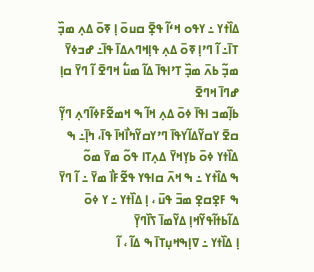ߡߊ߰ߙߌ ߸ ߌߟߋ ߞߵߊ߬ ߟߐ߲߫ ߛߎߋ߫ ߊ߲ ߧߋ߫ ߡߍ߲ ߘߏ߲߰ ߠߊ߫߸ ߊ߬ ߣߴߊ߲ ߧߋ߫ ߡߍ߲ ߟߊ߲ߞߣߍߡߊ߫ ߟߊ߫߸ ߝߏߦߌ߫ ߘߏ߲߬ ߕߍ߫ ߘߏ߲߰ ߠߴߊߟߊ߫ ߡߊ߬ ߘߎ߱ ߞߣߐ߫ ߊ߬ ߣߌ߫ ߛߊ߲ ߝߣߊ߫ ߞߣߐ߫
ߕߊ߲߬ߘߏ ߊߟߊ߫ ߦߋ߫ ߡߍ߲ ߞߊ߬ ߒ ߞߘߐ߬ߓߦߊ߬ߣߍ߲ ߣߌ߲߬ ߛߐ߫ ߌߛߌ߬ߡߊ߬ߌߟߊ߫ ߣߴߌߛߌ߬ߤߊ߯ߞߊ߫ ߟߊ߫، ߤߊ߲߫߸ ߒ ߡߊ߰ߙߌ ߦߋ߫ ߕߌ߲ߞߌ߫ ߡߍ߲ߠߊ ߟߋ߬ ߘߌ߫ ߘߋ߬
ߒ ߡߊ߰ߙߌ ߸ ߒ ߞߍ߫ ߛߊߟߌ ߟߐ߬ߓߊ߯ ߘߌ߫ ߸ ߊ߬ ߣߌ߫ ߒ ߓߐ߲ߛߐ߲ ߘߏ߫ ߟߎ߫ ، ߊ߲ ߡߊ߰ߙߌ ߸ ߌ ߦߋ߫ ߡߊ߬ߕߙߊ߬ߟߌ߬ߞߊ߲ ߡߌ߬ߘߊ߫ ߖߊ߰ߣߌ߲߫
ߊ߲ ߡߊ߰ߙߌ ߸ ߜߊ߲ߒߞߎ߲ߠߊ߫ ߒ ߡߊ߬ ، ߊ߬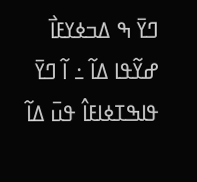ߣߌ߫ ߒ ߡߏߦߌߓߊ߯ ߝߌ߬ߟߊ ߡߊ߬ ߸ ߊ߬ ߣߌ߫ ߟߊߒߠߦߊߓߊ߮ ߟߎ߫ ߡߊ߬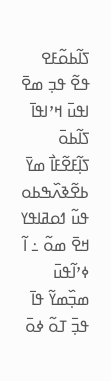ߖߊ߬ߕߋ߬ߓߐ ߟߐ߬ ߟߏ߲ ߘߐ߫
ߊߟߎ߫ ߞߴߊߟߊ߫ ߖߊ߬ߕߋ߫ ߖߊ߲߬ߓߐ߬ߓߊ߯ ߘߌ߫ ߕߐ߬ߢߍ߰ߒߕߋ ߟߎ߬ ߗߋߥߊߟߌ ߞߐ߫ ߘߋ߬ ߸ ߊ߬ ߦߴߊ߬ߟߎ߫ ߘߏ߲߰ߘߌ߬ ߟߊ߫ ߟߏ߲߫ ߠߋ߬ ߦߋ߫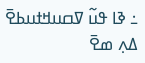߸ ߢߊ ߟߎ߬ ߜߛߎߞߙߎߕߐ߫ ߡߍ߲ ߘߐ߫